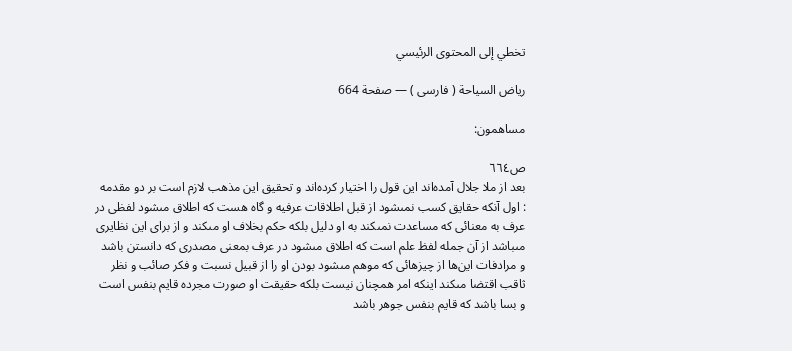تخطي إلى المحتوى الرئيسي

رياض السياحة ( فارسى ) — صفحة 664

مساهمون:

ص٦٦٤
بعد از ملا جلال آمده‌اند اين قول را اختيار كرده‌اند و تحقيق اين مذهب لازم است بر دو مقدمه : اول آنكه حقايق كسب نمىشود از قبل اطلاقات عرفيه و گاه هست كه اطلاق مىشود لفظى در عرف به معنائى كه مساعدت نمىكند به او دليل بلكه حكم بخلاف او مىكند و از براى اين نظايرى مىباشد از آن جمله لفظ علم است كه اطلاق مىشود در عرف بمعنى مصدرى كه دانستن باشد و مرادفات اين‌ها از چيزهائى كه موهم مىشود بودن او را از قبيل نسبت و فكر صائب و نظر ثاقب اقتضا مىكند اينكه امر همچنان نيست بلكه حقيقت او صورت مجرده قايم بنفس است و بسا باشد كه قايم بنفس جوهر باشد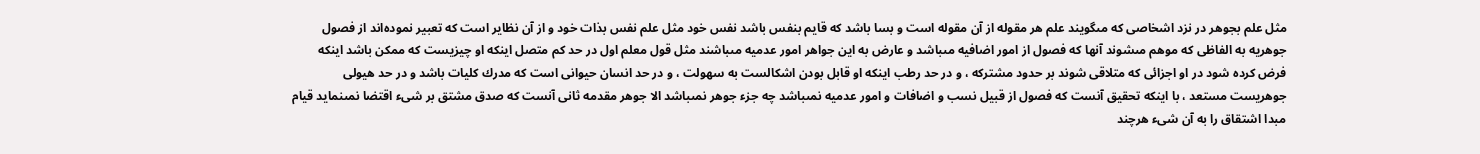مثل علم بجوهر در نزد اشخاصى كه مىگويند علم هر مقوله از آن مقوله است و بسا باشد كه قايم بنفس باشد نفس خود مثل علم نفس بذات خود و از آن نظاير است كه تعبير نموده‌اند از فصول جوهريه به الفاظى كه موهم مىشوند آنها كه فصول از امور اضافيه مىباشد و عارض به اين جواهر امور عدميه مىباشند مثل قول معلم اول در حد كم متصل اينكه او چيزيست كه ممكن باشد اينكه فرض كرده شود در او اجزائى كه متلاقى شوند بر حدود مشتركه ، و در حد رطب اينكه او قابل بودن اشكالست به سهولت ، و در حد انسان حيوانى است كه مدرك كليات باشد و در حد هيولى جوهريست مستعد ، با اينكه تحقيق آنست كه فصول از قبيل نسب و اضافات و امور عدميه نمىباشد چه جزء جوهر نمىباشد الا جوهر مقدمه ثانى آنست كه صدق مشتق بر شىء اقتضا نمىنمايد قيام مبدا اشتقاق را به آن شىء هرچند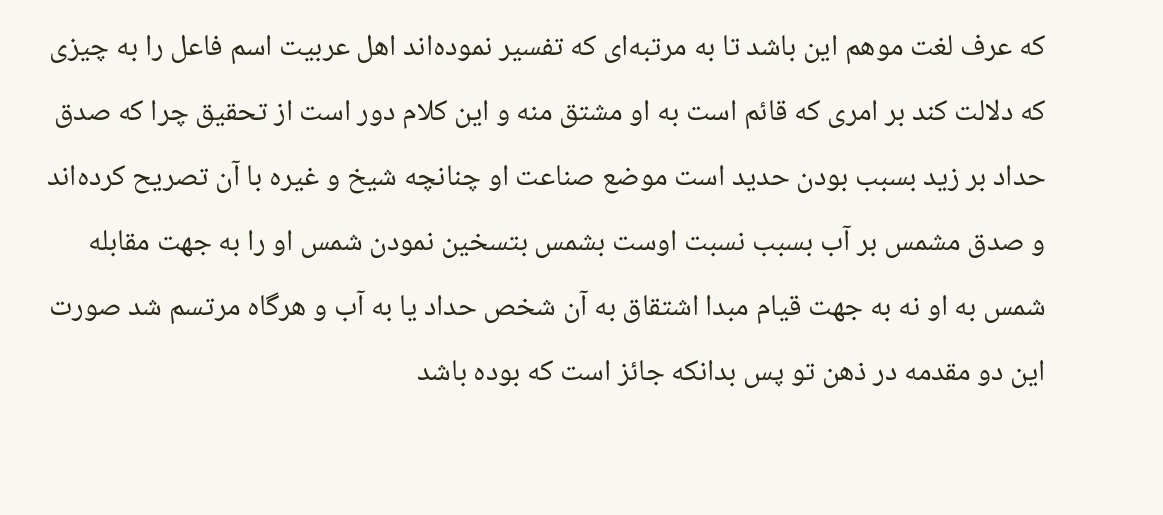كه عرف لغت موهم اين باشد تا به مرتبه‌اى كه تفسير نموده‌اند اهل عربيت اسم فاعل را به چيزى كه دلالت كند بر امرى كه قائم است به او مشتق منه و اين كلام دور است از تحقيق چرا كه صدق حداد بر زيد بسبب بودن حديد است موضع صناعت او چنانچه شيخ و غيره با آن تصريح كرده‌اند و صدق مشمس بر آب بسبب نسبت اوست بشمس بتسخين نمودن شمس او را به جهت مقابله شمس به او نه به جهت قيام مبدا اشتقاق به آن شخص حداد يا به آب و هرگاه مرتسم شد صورت اين دو مقدمه در ذهن تو پس بدانكه جائز است كه بوده باشد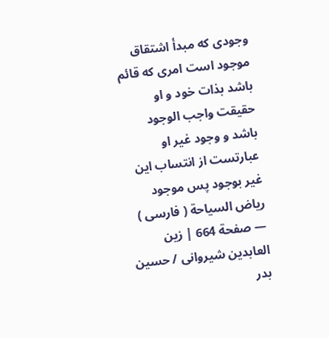وجودى كه مبدأ اشتقاق موجود است امرى كه قائم باشد بذات خود و او حقيقت واجب الوجود باشد و وجود غير او عبارتست از انتساب اين غير بوجود پس موجود
رياض السياحة ( فارسى ) — صفحة 664 | زين العابدين شيروانى / حسين بدر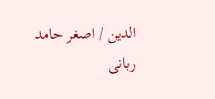الدين / اصغر حامد ربانى